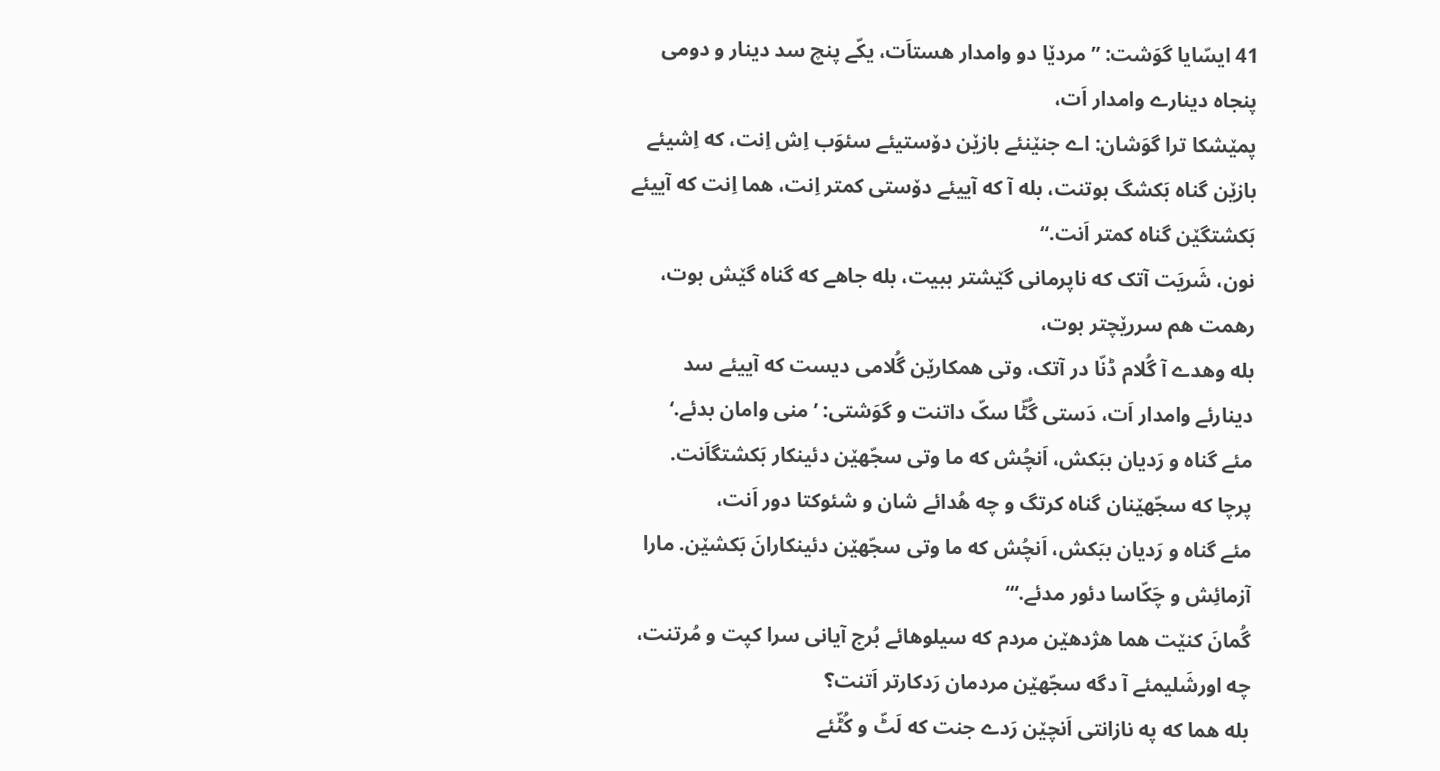41 ایسّایا گوَشت: ”مردێا دو وامدار هستاَت، یکّے پنچ سد دینار و دومی پنجاه دینارے وامدار اَت،
پمێشکا ترا گوَشان: اے جنێنئے بازێن دۆستیئے سئوَب اِش اِنت، که اِشیئے بازێن گناه بَکشگ بوتنت، بله آ که آییئے دۆستی کمتر اِنت، هما اِنت که آییئے بَکشتگێن گناه کمتر اَنت.“
نون، شَریَت آتک که ناپرمانی گێشتر ببیت، بله جاهے که گناه گێش بوت، رهمت هم سررێچتر بوت،
بله وهدے آ گُلام ڈنّا در آتک، وتی همکارێن گُلامی دیست که آییئے سد دینارئے وامدار اَت، دَستی گُٹّا سکّ داتنت و گوَشتی: ’منی وامان بدئے.‘
مئے گناه و رَدیان ببَکش، اَنچُش که ما وتی سجّهێن دئینکار بَکشتگاَنت.
پرچا که سجّهێنان گناه کرتگ و چه هُدائے شان و شئوکتا دور اَنت،
مئے گناه و رَدیان ببَکش، اَنچُش که ما وتی سجّهێن دئینکارانَ بَکشێن. مارا آزمائِش و چَکّاسا دئور مدئے.‘“
گُمانَ کنێت هما هژدهێن مردم که سیلوهائے بُرج آیانی سرا کپت و مُرتنت، چه اورشَلیمئے آ دگه سجّهێن مردمان رَدکارتر اَتنت؟
بله هما که په نازانتی اَنچێن رَدے جنت که لَٹّ و کُٹّئے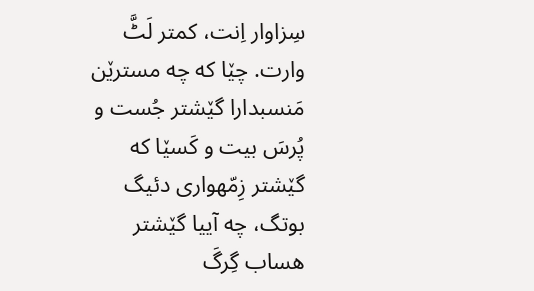سِزاوار اِنت، کمتر لَٹَّ وارت. چێا که چه مسترێن مَنسبدارا گێشتر جُست و پُرسَ بیت و کَسێا که گێشتر زِمّهواری دئیگ بوتگ، چه آییا گێشتر هساب گِرگَ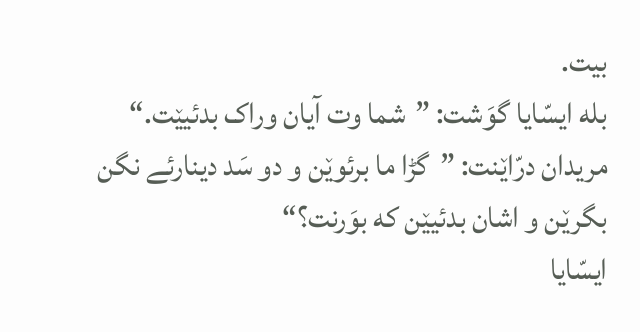بیت.
بله ایسّایا گوَشت: ”شما وت آیان وراک بدئیێت.“ مریدان درّاێنت: ”گڑا ما برئوێن و دو سَد دینارئے نگن بگرێن و اشان بدئیێن که بوَرنت؟“
ایسّایا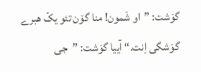گوَشت: ”او شَمون! منا گۆن تئو یکّ هبرے گوَشگی اِنت.“ آییا گوَشت: ”جی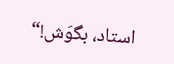استاد، بگوَش!“